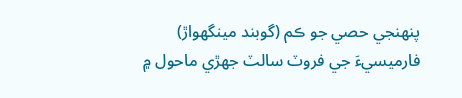پنھنجي حصي جو ڪم (گوبند مينگهواڙ)
فارميسيءَ جي فروٽ سالٽ جھڙي ماحول ۾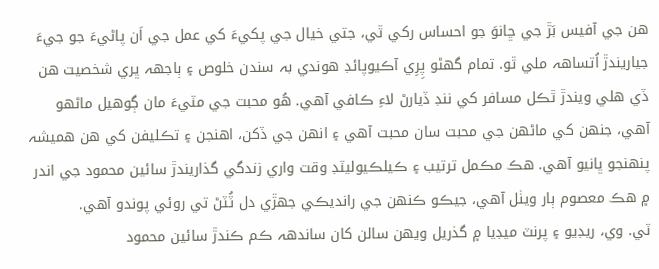هن جي آفيس بَڙ جي ڇانوَ جو احساس رکي ٿي، جتي خيال جي پکيءَ کي عمل جي اَن پاڻيءَ جو جيءَ جياريندڙ اُتساھہ ملي ٿو. تمام گهڻو پِرِي آڪيوپائڊ هوندي بہ سندن خلوص ۽ ٻاجهہ ڀري شخصيت هن ڏي هلي ويندڙ ٿڪل مسافر کي ننڊ ڏيارڻ لاءِ ڪافي آهي. هُو محبت جي مٽيءَ مان ڳوهيل ماڻھو آهي، جنھن کي ماڻھن جي محبت سان محبت آهي ۽ انھن جي ڏکن، اهنجن ۽ تڪليفن کي هن هميشہ پنھنجو ڀانيو آهي. هڪ مڪمل ترتيب ۽ ڪيلڪيوليٽڊ وقت واري زندگي گذاريندڙ سائين محمود جي اندر ۾ هڪ معصوم ٻار ويٺل آهي، جيڪو ڪنھن جي رانديڪي جھڙي دل ٽُٽڻ تي روئي پوندو آهي.
ٽي. وي، ريڊيو ۽ پرنٽ ميڊيا ۾ گذريل ويھن سالن کان ساندھہ ڪم ڪندڙ سائين محمود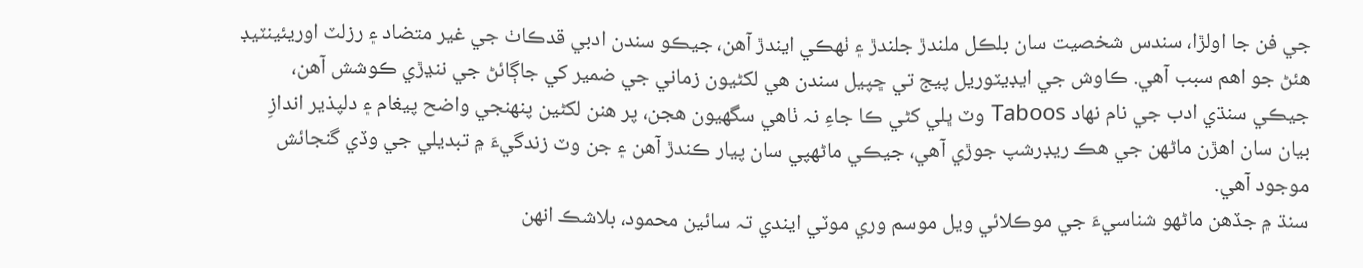جي فن جا اولڙا، سندس شخصيت سان بلڪل ملندڙ جلندڙ ۽ ٺھڪي ايندڙ آهن، جيڪو سندن ادبي قدڪاٺ جي غير متضاد ۽ رزلٽ اوريئينٽيڊ هئڻ جو اهم سبب آهي. ڪاوش جي ايڊيٽوريل پيج تي ڇپيل سندن هي لکڻيون زماني جي ضمير کي جاڳائڻ جي ننڍڙي ڪوشش آهن، جيڪي سنڌي ادب جي نام نھاد Taboos وٽ ڀلي کڻي ڪا جاءِ نہ ٺاهي سگهيون هجن، پر هنن لکڻين پنھنجي واضح پيغام ۽ دلپذير اندازِ بيان سان اهڙن ماڻھن جي هڪ ريڊرشپ جوڙي آهي، جيڪي ماڻهپي سان پيار ڪندڙ آهن ۽ جن وٽ زندگيءَ ۾ تبديلي جي وڏي گنجائش موجود آهي.
سنڌ ۾ جڏهن ماڻھو شناسيءَ جي موڪلائي ويل موسم وري موٽي ايندي تہ سائين محمود، بلاشڪ انھن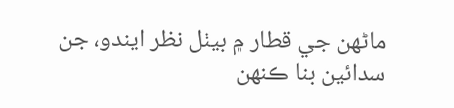ماڻھن جي قطار ۾ بيٺل نظر ايندو، جن سدائين بنا ڪنھن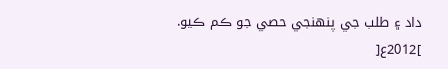داد ۽ طلب جي پنھنجي حصي جو ڪم ڪيو.
]2012ع[